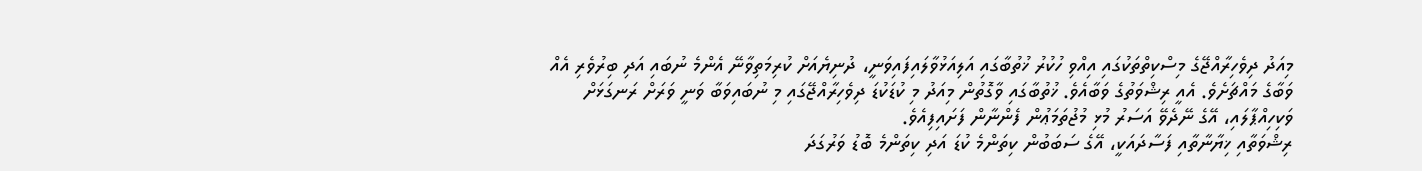މިއަދު ދިވެހިރާއްޖޭގެ މިސްކިތްތަކުގައި އިއްވި ހުކުރު ޚުތުބާގައި އަލިއަޅުވާލައިފައިވަނީ، ދުނިޔެއަށް ކުރިމަތިވާނޭ އެންމެ ނުބައި އަދި ބިރުވެރި އެއް ވަބާގެ މައްޗަށެވެ. އެއީ ރިޝްވަތުގެ ވަބާއެވެ. ޚުތުބާގައި ވާގޮތުން މިއަދު މި ކުޑަކުޑަ ދިވެހިރާއްޖޭގައި މި ނުބައިވަބާ ވަނީ ވަރަށް ރަނގަޅަށް ވަކިހިއްޕާލައި، އޭގެ ނޭދެވޭ އަސަރު މުޅި މުޖުތަމަޢުން ފެންނާން ފަށައިފިއެވެ.
ރިޝްވަތާއި ޚިޔާނާތާއި ފަސާދައަކީ، އޭގެ ސަބަބުން ކިތަންމެ ކުޑަ އަދި ކިތަންމެ ބޮޑު ވަރުގަދަ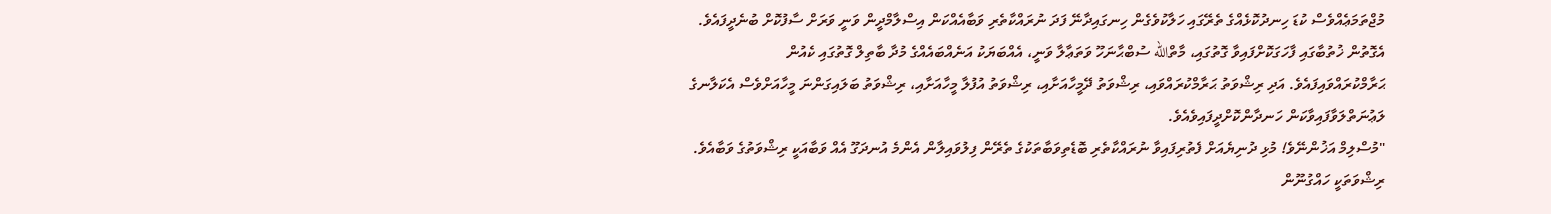މުޖްތަމަޢެއްވެސް ކުޑަ ހިނދުކޮޅެއްގެ ތެރޭގައި ހަލާކުވެގެން ހިނގައިދާނޭ ފަދަ ނުރައްކާތެރި ވަބާއެއްކަން އިސްލާމްދީން ވަނީ ވަރަށް ސާފުކޮށް ބުނެދީފައެވެ. އެގޮތުން ޚުތުބާގައި ފާހަގަކޮށްފައިވާ ގޮތުގައި، މާތްالله ސުބްޙާނަހޫ ވަތަޢާލާ ވަނީ، އެއްބަޔަކު އަނެއްބައެއްގެ މުދާ ބާތިލް ގޮތުގައި ކެއުން ޙަރާމްކުރައްވައިފައެވެ. އަދި ރިޝްވަތު ޙަރާމްކުރައްވައި، ރިޝްވަތު ދޭމީހާއަށާއި، ރިޝްވަތު އުފުލާ މީހާއަށާއި، ރިޝްވަތު ބަލައިގަންނަ މީހާއަށްވެސް އެކަލާނގެ ލަޢުނަތްލަވާފައިވާކަން ހަނދާންކޮށްދީފައިވެއެވެ.
"މުސްލިމް އަޚުންނޭވެ! މުޅި ދުނިޔެއަށް ފެތުރިފައިވާ ނުރައްކާތެރި ބޮޑެތިވަބާތަކުގެ ތެރޭން ފިލުވައިލާން އެންމެ އުނދަގޫ އެއް ވަބާއަކީ ރިޝްވަތުގެ ވަބާއެވެ. ރިޝްވަތަކީ ހައްގުނޫން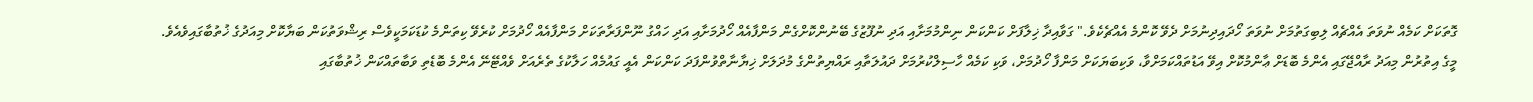ގޮތަކަށް ކަމެއް ނުވަތަ އެއްޗެއް ލިބިގަތުމަށް ނުވަތަ ހޯދައިދިނުމަށް ދެވޭ ކޮންމެ އެއްޗެކެވެ." ގަވާއިދާ ޚިލާފަށް ކަންކަން ނިންމުމަށާއި އަދި ނުފޫޒުގެ ބޭނުންކޮށްގެން މަންފާއެއް ހޯދުމަށާއި އަދި ހައްގު ނޫންފަރާތަކަށް މަންފާއެއް ހޯދުމަށް ކުރެވޭ ކިތަންމެ ކުޑަކަމަކީވެސް ރިޝްވަތުކަން ބަޔާކޮށް މިއަދުގެ ޚުތުބާގައިވެއެވެ.
މީގެ އިތުރުން މިއަދު ރާއްޖޭގައި އެންމެ ބޮޑަށް ޢާންމުކޮށް އިވޭ އަޑުތައްކަމަށްވާ، ވަކިބަޔަކަށް މަންފާ ހޯދުމަށް، ވަކި ކަމެއް ހާސިލްކުރުމަށް ދައުލަތާއި ރައްޔިތުންގެ މުދަލަށް ޚިޔާނާތްވުންފަދަ ކަންކަން އެއީ ގައުމެއް ހަލާކުގެ ތެރެއަށް ވެއްޓޭނޭ އެންމެ ބޮޑެތި ވަބާތައްކަން ޚުތުބާގައި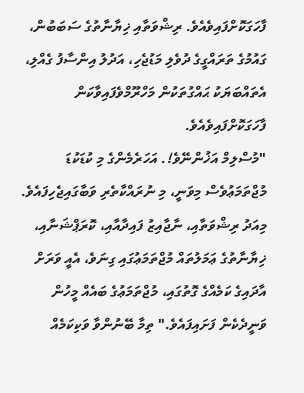ފާހަގަކޮށްފައިވެއެވެ. ރިޝްވަތާއި ޚިޔާނާތުގެ ސަބަބުން، ގައުމުގެ ތަރައްގީގެ ދުވެލި މަޑުޖެހި، އަދުލު އިންސާފު ގެއްލި، އެތައްބަޔަކު ޙައްގުތަކުން މަހްރޫމްވެފައިވާކަން ފާހަގަކޮށްފައިވެއެވެ.
"މުސްލިމް އަޚުންނޭވެ!. އަހަރެމެންގެ މި ކުޑަކުޑަ މުޖްތަމަޢުވެސް މިވަނީ، މި ނުރައްކާތެރި ވަބާގައިޖެހިފައެވެ. މިއަދު ރިޝްވަތާއި، ނާޖާއިޒު ފައިދާއާއި، ކޮރަޕްޝަނާއި، ޚިޔާނާތުގެ ޢަމަލުތައް މުޖްތަމަޢުގައި ގިނަވެ، އެއީ ވަރަށް އާދައިގެ ކަމެއްގެ ގޮތުގައި، މުޖްތަމަޢުގެ ބައެއް މީހުން ވަނީދެކެން ފަށައިފައެވެ." ތިމާ ބޭނުންވާ ވަކިކަމެއް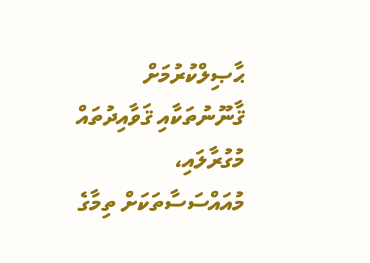ޙާޞިލްކުރުމަށް ޤާނޫނުތަކާއި ޤަވާއިދުތައް މުގުރާލައި، މުއައްސަސާތަކަށް ތިމާގެ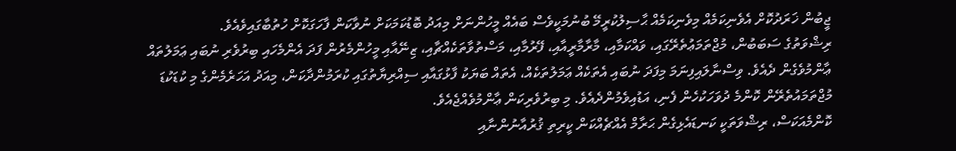ޖީބުން ޚަރަދުކޮށް އެވެނިކަމެއް މިވެނިކަމެއް ޙާސިލުކުރީމޭ ބުނުމަކީވެސް ބައެއް މީހުންނަށް މިއަދު ބޮޑުކަމަކަށް ނުވާކަން ފާހަގަކޮށް ހުތުބާގައިވެއެވެ.
ރިޝްވަތުގެ ސަބަބުން، މުޖްތަމަޢުތެރޭގައި، ވައްކަމާއި، މާރާމާރީއާއި، ފޭރުމާއި، މަސްތުވާތަކެއްޗާއި، ޒިނޭއާއި މީހުންމެރުން ފަދަ އެންމެހައި ބިރުވެރި ނުބައި ޢަމަލުތައް ޢާންމުވެގެން ދެއެވެ. ވިސްނާލައިފިނަމަ މިފަދަ ނުބައި އެތަކެއް ޢަމަލުތަކެއް، އެތައް ބަޔަކު ފާޅުގައާއި ސިއްރިޔާތުގައި ކުރަމުންދާކަން، މިއަދު އަހަރެމެންގެ މި ކުޑަކުޑަ މުޖްތަމައުތެރޭން ކޮންމެ ދުވަހަކުހެން ފެނި، އަޑުއިވެމުންދެއެވެ. މި ބިރުވެރިކަން ޢާންމުވެއްޖެއެވެ.
ކޮންމެއަކަސް، ރިޝްވަތަކީ ކަނޑައެޅިގެން ޙަރާމް އެއްޗެއްކަން ކީރިތި ޤުރުއާނުންނާއި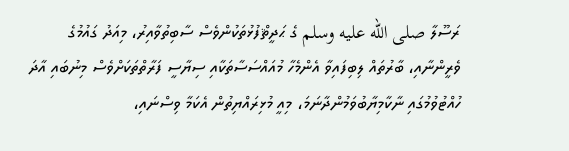ރަސޫލާ صلى الله عليه وسلم ގެ ޙަދީޘްފުޅުތަކުންވެސް ސާބިތުވާއިރު، މިއަދު ގައުމުގެ ވެރީންނާއި، ބާރުތައް ލިބިފައިވާ އެންމެހާ މުއައްސަސާތަކާއި ސިޔާސީ ފަރާތްތަކަށްވެސް މިނުބައި އާދަ ހުއްޓުވުމުގައި ނާކާމިޔާބުވަމުންދާނަމަ، މިއީ މުޅިރައްޔިތުން އެކަމާ ވިސްނައި،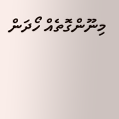މިނޫންގޮތެއް ހޯދަން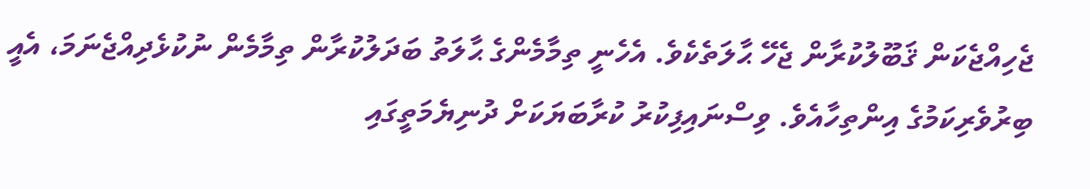ޖެހިއްޖެކަން ޤަބޫލުކުރާން ޖެހޭ ޙާލަތެކެވެ. އެހެނީ ތިމާމެންގެ ޙާލަތު ބަދަލުކުރާން ތިމާމެން ނުކުޅެދިއްޖެނަމަ، އެއީ ބިރުވެރިކަމުގެ އިންތިހާއެވެ. ވިސްނައިފިކުރު ކުރާބަޔަކަށް ދުނިޔެމަތީގައި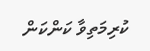ކުރިމަތިވާ ކަންކަން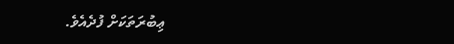ޢިބުރަތަކަށް ފުދެއެވެ.